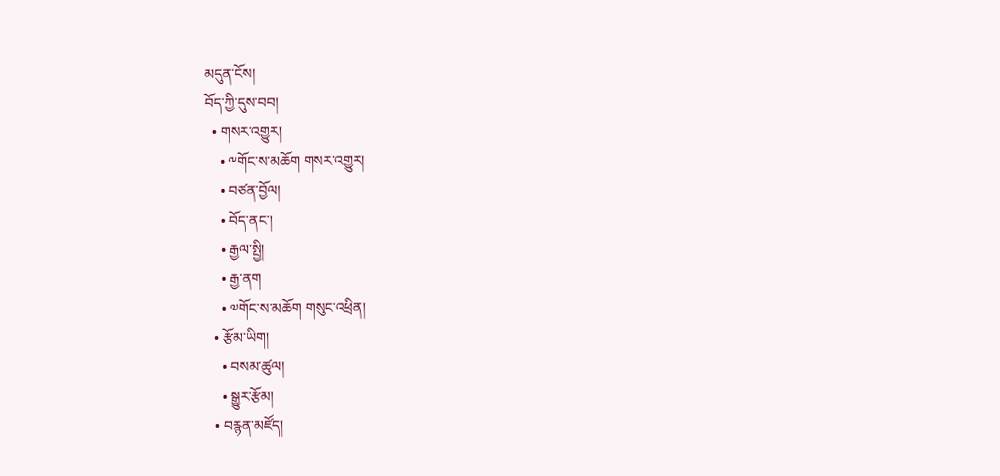མདུན་ངོས།
བོད་ཀྱི་དུས་བབ།
  • གསར་འགྱུར།
    • ༸གོང་ས་མཆོག གསར་འགྱུར།
    • བཙན་བྱོལ།
    • བོད་ནང་།
    • རྒྱལ་སྤྱི།
    • རྒྱ་ནག
    • ༧གོང་ས་མཆོག གསུང་འཕྲིན།
  • རྩོམ་ཡིག།
    • བསམ་ཚུལ།
    • སྒྱུར་རྩོམ།
  • བརྙན་མཛོད།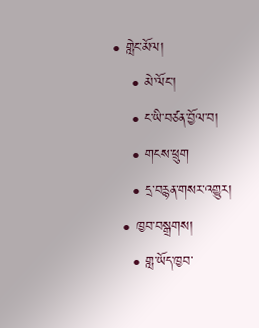• གླེང་མོལ།
    • མེ་ལོང་།
    • ང་ཡི་བཙན་བྱོལ་བ།
    • གངས་ཕྲུག
    • དྲ་བརྙན་གསར་འགྱུར།
  • ཁྱབ་བསྒྲགས།
    • གླ་ཡོད་ཁྱབ་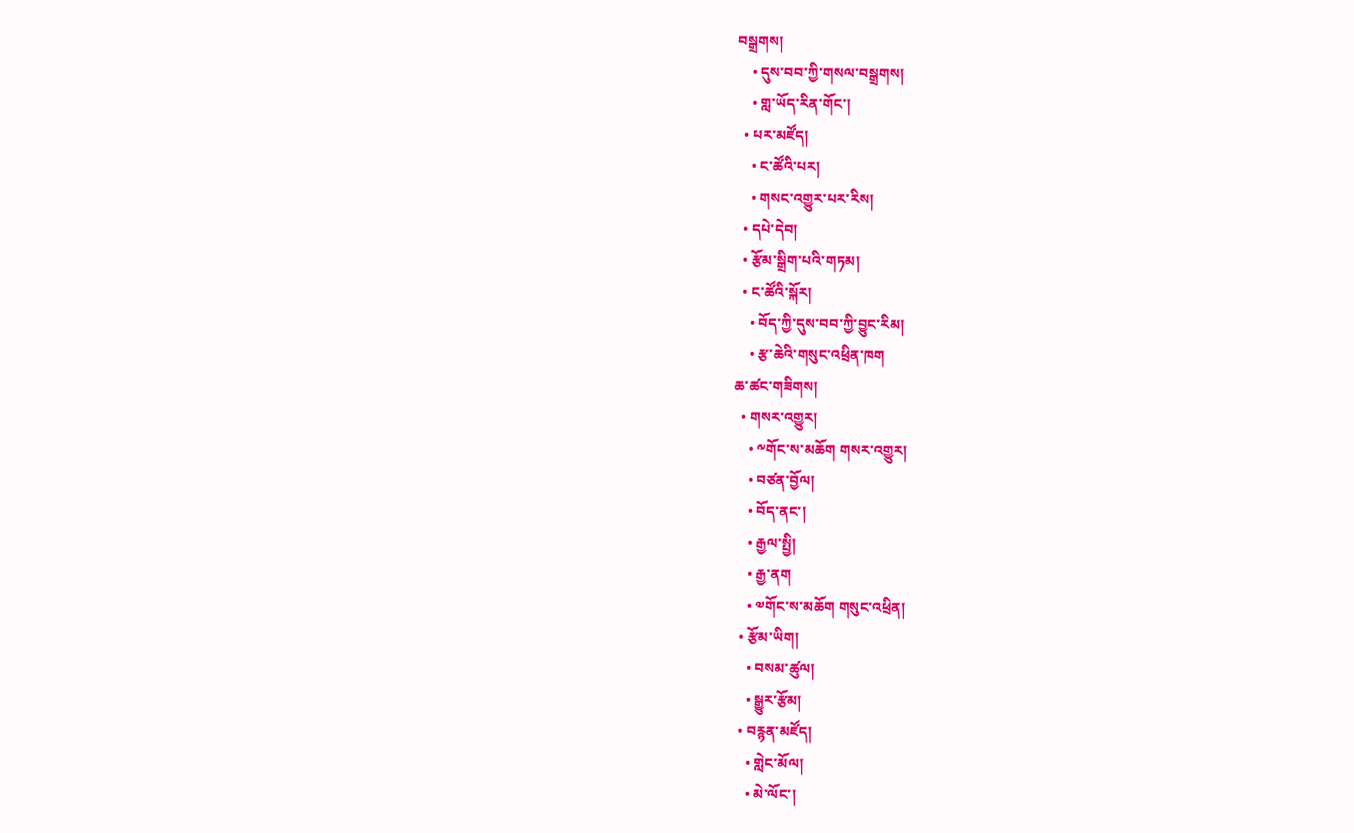བསྒྲགས།
    • དུས་བབ་ཀྱི་གསལ་བསྒྲགས།
    • གླ་ཡོད་རིན་གོང་།
  • པར་མཛོད།
    • ང་ཚོའི་པར།
    • གསང་འགྱུར་པར་རིས།
  • དཔེ་དེབ།
  • རྩོམ་སྒྲིག་པའི་གཏམ།
  • ང་ཚོའི་སྐོར།
    • བོད་ཀྱི་དུས་བབ་ཀྱི་བྱུང་རིམ།
    • རྩ་ཆེའི་གསུང་འཕྲིན་ཁག
ཆ་ཚང་གཟིགས།
  • གསར་འགྱུར།
    • ༸གོང་ས་མཆོག གསར་འགྱུར།
    • བཙན་བྱོལ།
    • བོད་ནང་།
    • རྒྱལ་སྤྱི།
    • རྒྱ་ནག
    • ༧གོང་ས་མཆོག གསུང་འཕྲིན།
  • རྩོམ་ཡིག།
    • བསམ་ཚུལ།
    • སྒྱུར་རྩོམ།
  • བརྙན་མཛོད།
    • གླེང་མོལ།
    • མེ་ལོང་།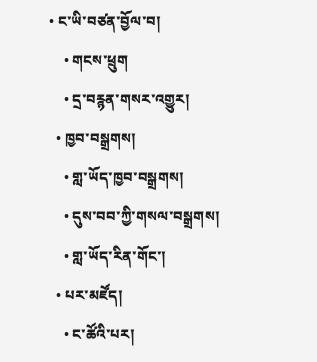• ང་ཡི་བཙན་བྱོལ་བ།
    • གངས་ཕྲུག
    • དྲ་བརྙན་གསར་འགྱུར།
  • ཁྱབ་བསྒྲགས།
    • གླ་ཡོད་ཁྱབ་བསྒྲགས།
    • དུས་བབ་ཀྱི་གསལ་བསྒྲགས།
    • གླ་ཡོད་རིན་གོང་།
  • པར་མཛོད།
    • ང་ཚོའི་པར།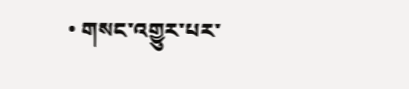• གསང་འགྱུར་པར་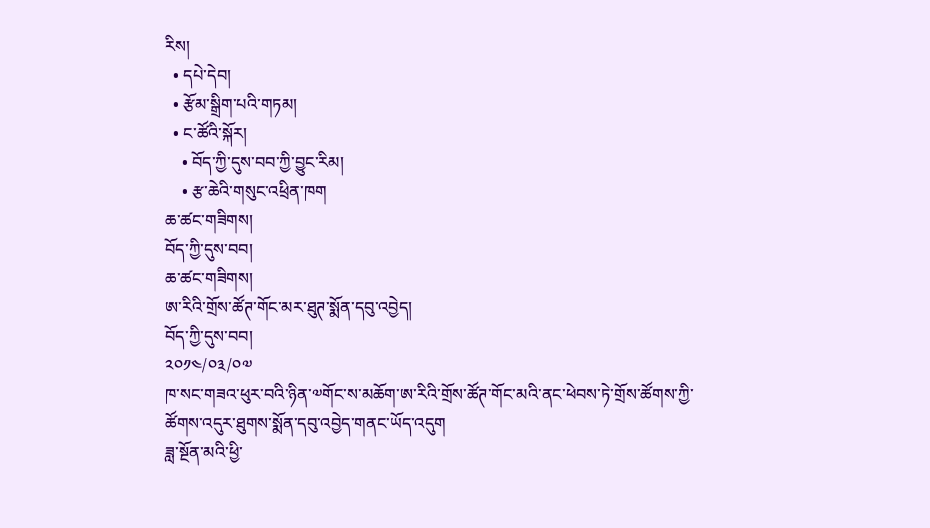རིས།
  • དཔེ་དེབ།
  • རྩོམ་སྒྲིག་པའི་གཏམ།
  • ང་ཚོའི་སྐོར།
    • བོད་ཀྱི་དུས་བབ་ཀྱི་བྱུང་རིམ།
    • རྩ་ཆེའི་གསུང་འཕྲིན་ཁག
ཆ་ཚང་གཟིགས།
བོད་ཀྱི་དུས་བབ།
ཆ་ཚང་གཟིགས།
ཨ་རིའི་གྲོས་ཚོཊ་གོང་མར་ཐུཊ་སྨོན་དབུ་འབྱེད།
བོད་ཀྱི་དུས་བབ།
༢༠༡༤/༠༣/༠༧
ཁ་སང་གཟའ་ཕུར་བའི་ཉིན་༧གོང་ས་མཆོག་ཨ་རིའི་གྲོས་ཚོཊ་གོང་མའི་ནང་ཕེབས་ཏེ་གྲོས་ཚོགས་ཀྱི་ཚོགས་འདུར་ཐུགས་སྨོན་དབུ་འབྱེད་གནང་ཡོད་འདུག
ཟླ་སྔོན་མའི་ཕྱི་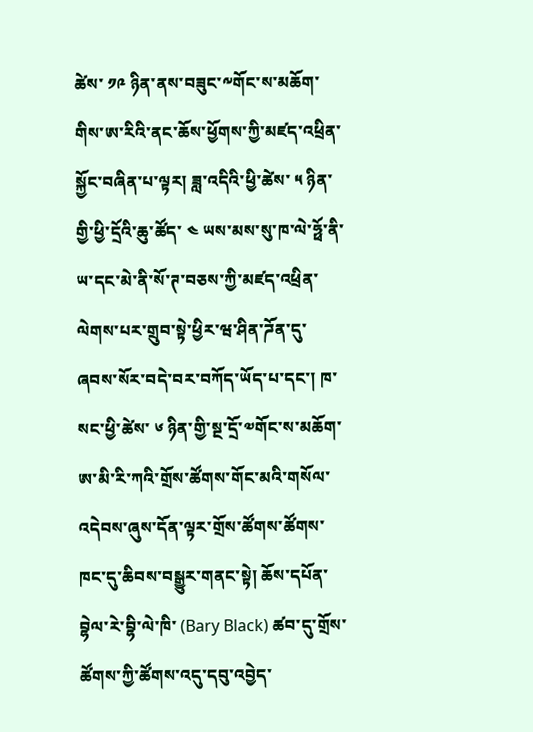ཚེས་ ༡༩ ཉིན་ནས་བཟུང་༸གོང་ས་མཆོག་གིས་ཨ་རིའི་ནང་ཆོས་ཕྱོགས་ཀྱི་མཛད་འཕྲིན་སྐྱོང་བཞིན་པ་ལྟར། ཟླ་འདིའི་ཕྱི་ཚེས་ ༥ ཉིན་གྱི་ཕྱི་དྲོའི་ཆུ་ཚོད་ ༤ ཡས་མས་སུ་ཁ་ལེ་ཧྥོ་ནི་ཡ་དང་མེ་ནི་སོ་ཊ་བཅས་ཀྱི་མཛད་འཕྲིན་ལེགས་པར་གྲུབ་སྟེ་ཕྱིར་ཝ་ཤིན་ཌོན་དུ་ཞབས་སོར་བདེ་བར་བཀོད་ཡོད་པ་དང་། ཁ་སང་ཕྱི་ཚེས་ ༦ ཉིན་གྱི་སྔ་དྲོ་༧གོང་ས་མཆོག་ཨ་མི་རི་ཀའི་གྲོས་ཚོགས་གོང་མའི་གསོལ་འདེབས་ཞུས་དོན་ལྟར་གྲོས་ཚོགས་ཚོགས་ཁང་དུ་ཆིབས་བསྒྱུར་གནང་སྟེ། ཆོས་དཔོན་བྷེལ་རེ་བྷི་ལེ་ཁི་ (Bary Black) ཚབ་དུ་གྲོས་ཚོགས་ཀྱི་ཚོགས་འདུ་དབུ་འབྱེད་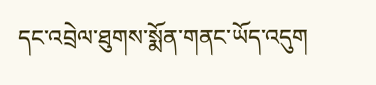དང་འབྲེལ་ཐུགས་སྨོན་གནང་ཡོད་འདུག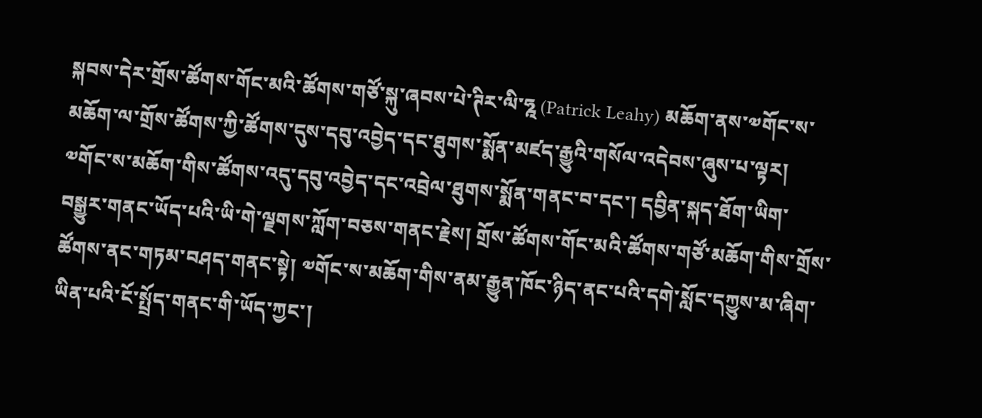སྐབས་དེར་གྲོས་ཚོགས་གོང་མའི་ཚོགས་གཙོ་སྐུ་ཞབས་པེ་ཊིར་ལི་ཧྰ (Patrick Leahy) མཆོག་ནས་༧གོང་ས་མཆོག་ལ་གྲོས་ཚོགས་ཀྱི་ཚོགས་དུས་དབུ་འབྱེད་དང་ཐུགས་སྨོན་མཛད་རྒྱུའི་གསོལ་འདེབས་ཞུས་པ་ལྟར། ༧གོང་ས་མཆོག་གིས་ཚོགས་འདུ་དབུ་འབྱེད་དང་འབྲེལ་ཐུགས་སྨོན་གནང་བ་དང་། དབྱིན་སྐད་ཐོག་ཡིག་བསྒྱུར་གནང་ཡོད་པའི་ཡི་གེ་ལྗགས་ཀློག་བཅས་གནང་རྗེས། གྲོས་ཚོགས་གོང་མའི་ཚོགས་གཙོ་མཆོག་གིས་གྲོས་ཚོགས་ནང་གཏམ་བཤད་གནང་སྟེ། ༧གོང་ས་མཆོག་གིས་ནམ་རྒྱུན་ཁོང་ཉིད་ནང་པའི་དགེ་སློང་དཀྱུས་མ་ཞིག་ཡིན་པའི་ངོ་སྤྲོད་གནང་གི་ཡོད་ཀྱང་།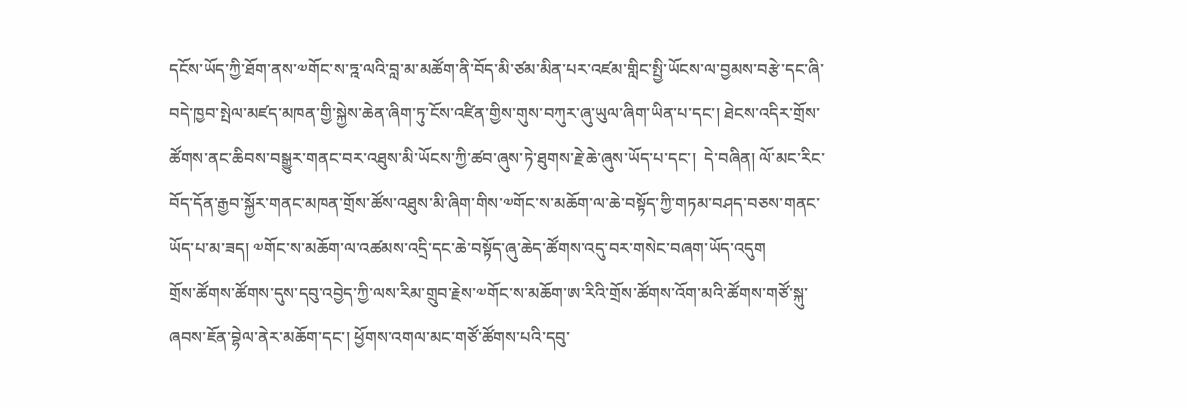དངོས་ཡོད་ཀྱི་ཐོག་ནས་༧གོང་ས་ཏྰ་ལའི་བླ་མ་མཚོག་ནི་བོད་མི་ཙམ་མིན་པར་འཛམ་གླིང་སྤྱི་ཡོངས་ལ་བྱམས་བརྩེ་དང་ཞི་བདེ་ཁྱབ་སྤེལ་མཛད་མཁན་གྱི་སྐྱེས་ཆེན་ཞིག་ཏུ་ངོས་འཛིན་གྱིས་གུས་བཀུར་ཞུ་ཡུལ་ཞིག་ཡིན་པ་དང་། ཐེངས་འདིར་གྲོས་ཚོགས་ནང་ཆིབས་བསྒྱུར་གནང་བར་འཐུས་མི་ཡོངས་ཀྱི་ཚབ་ཞུས་ཏེ་ཐུགས་རྗེ་ཆེ་ཞུས་ཡོད་པ་དང་།  དེ་བཞིན། ལོ་མང་རིང་བོད་དོན་རྒྱབ་སྐྱོར་གནང་མཁན་གྲོས་ཚོས་འཐུས་མི་ཞིག་གིས་༧གོང་ས་མཆོག་ལ་ཆེ་བསྟོད་ཀྱི་གཏམ་བཤད་བཅས་གནང་ཡོད་པ་མ་ཟད། ༧གོང་ས་མཆོག་ལ་འཚམས་འདྲི་དང་ཆེ་བསྟོད་ཞུ་ཆེད་ཚོགས་འདུ་བར་གསེང་བཞག་ཡོད་འདུག
གྲོས་ཚོགས་ཚོགས་དུས་དབུ་འབྱེད་ཀྱི་ལས་རིམ་གྲུབ་རྗེས་༧གོང་ས་མཆོག་ཨ་རིའི་གྲོས་ཚོགས་འོག་མའི་ཚོགས་གཙོ་སྐུ་ཞབས་ཇོན་བྷེལ་ནེར་མཆོག་དང་། ཕྱོགས་འགལ་མང་གཙོ་ཚོགས་པའི་དབུ་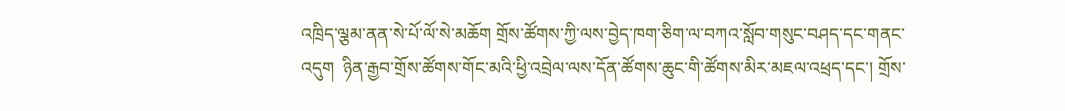འཁྲིད་ལྕམ་ནན་སེ་པོ་ལོ་སེ་མཆོག གྲོས་ཚོགས་ཀྱི་ལས་བྱེད་ཁག་ཅིག་ལ་བཀའ་སློབ་གསུང་བཤད་དང་གནང་འདུག  ཉིན་རྒྱབ་གྲོས་ཚོགས་གོང་མའི་ཕྱི་འབྲེལ་ལས་དོན་ཚོགས་ཆུང་གི་ཚོགས་མིར་མཇལ་འཕྲད་དང་། གྲོས་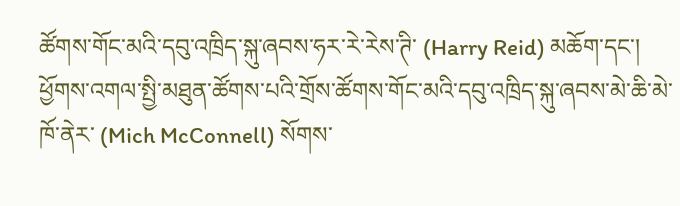ཚོགས་གོང་མའི་དབུ་འཁྲིད་སྐུ་ཞབས་ཧར་རེ་རེས་ཊི་ (Harry Reid) མཆོག་དང་། ཕྱོགས་འགལ་སྤྱི་མཐུན་ཚོགས་པའི་གྲོས་ཚོགས་གོང་མའི་དབུ་འཁྲིད་སྐུ་ཞབས་མེ་ཆི་མེ་ཁོ་ནེར་ (Mich McConnell) སོགས་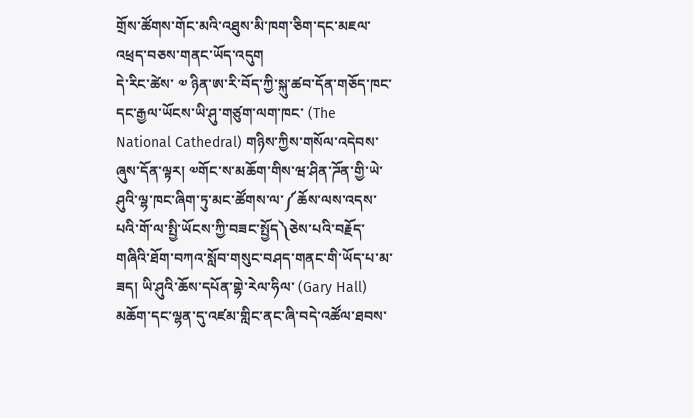གྲོས་ཚོགས་གོང་མའི་འཐུས་མི་ཁག་ཅིག་དང་མཇལ་འཕྲད་བཅས་གནང་ཡོད་འདུག
དེ་རིང་ཚེས་ ༧ ཉིན་ཨ་རི་བོད་ཀྱི་སྐུ་ཚབ་དོན་གཅོད་ཁང་དང་རྒྱལ་ཡོངས་ཡི་ཤུ་གཙུག་ལག་ཁང་ (The National Cathedral) གཉིས་ཀྱིས་གསོལ་འདེབས་ཞུས་དོན་ལྟར། ༧གོང་ས་མཆོག་གིས་ཝ་ཤིན་ཌོན་གྱི་ཡེ་ཤུའི་ལྷ་ཁང་ཞིག་ཏུ་མང་ཚོགས་ལ་༼ཆོས་ལས་འདས་པའི་གོ་ལ་སྤྱི་ཡོངས་ཀྱི་བཟང་སྤྱོད༽ཅེས་པའི་བརྗོད་གཞིའི་ཐོག་བཀའ་སློབ་གསུང་བཤད་གནང་གི་ཡོད་པ་མ་ཟད། ཡི་ཤུའི་ཆོས་དཔོན་གྷེ་རེལ་ཧིལ་ (Gary Hall) མཆོག་དང་ལྷན་དུ་འཛམ་གླིང་ནང་ཞི་བདེ་འཚོལ་ཐབས་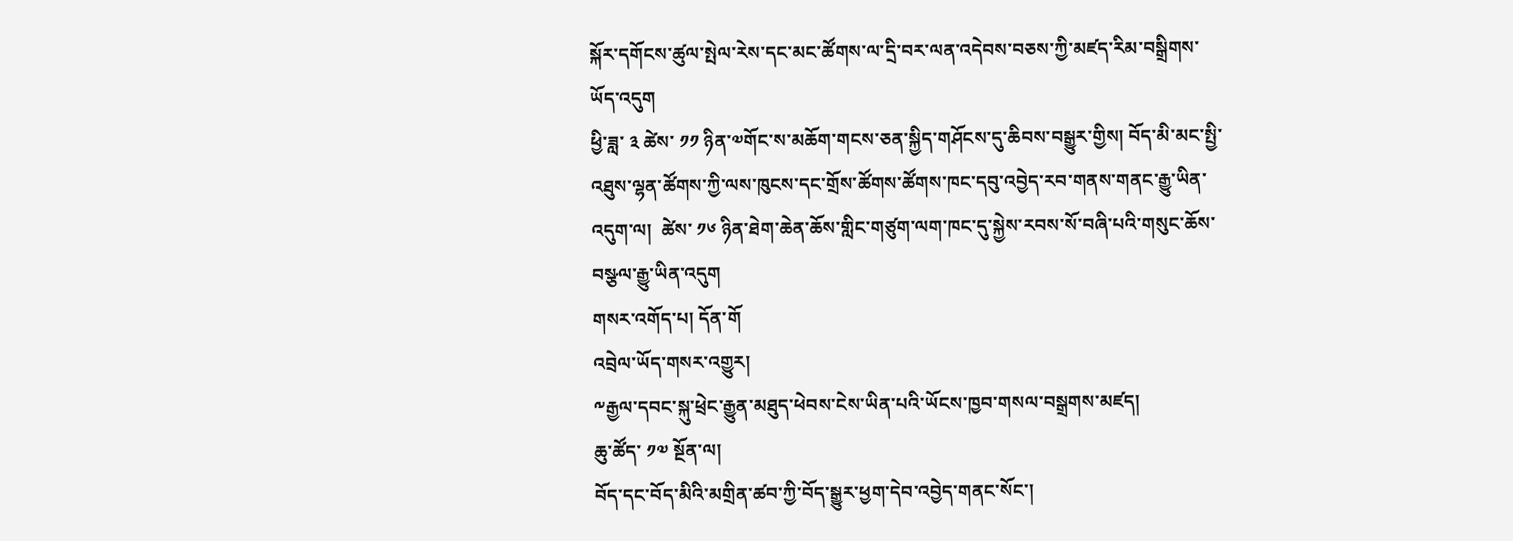སྐོར་དགོངས་ཚུལ་སྤེལ་རེས་དང་མང་ཚོགས་ལ་དྲི་བར་ལན་འདེབས་བཅས་ཀྱི་མཛད་རིམ་བསྒྲིགས་ཡོད་འདུག
ཕྱི་ཟླ་ ༣ ཚེས་ ༡༡ ཉིན་༧གོང་ས་མཆོག་གངས་ཅན་སྐྱིད་གཤོངས་དུ་ཆིབས་བསྒྱུར་གྱིས། བོད་མི་མང་སྤྱི་འཐུས་ལྷན་ཚོགས་ཀྱི་ལས་ཁུངས་དང་གྲོས་ཚོགས་ཚོགས་ཁང་དབུ་འབྱེད་རབ་གནས་གནང་རྒྱུ་ཡིན་འདུག་ལ།  ཚེས་ ༡༦ ཉིན་ཐེག་ཆེན་ཆོས་གླིང་གཙུག་ལག་ཁང་དུ་སྐྱེས་རབས་སོ་བཞི་པའི་གསུང་ཆོས་བསྩལ་རྒྱུ་ཡིན་འདུག
གསར་འགོད་པ། དོན་གོ
འབྲེལ་ཡོད་གསར་འགྱུར།
༸རྒྱལ་དབང་སྐུ་ཕྲེང་རྒྱུན་མཐུད་ཕེབས་ངེས་ཡིན་པའི་ཡོངས་ཁྱབ་གསལ་བསྒྲགས་མཛད།
ཆུ་ཚོད་ ༡༧ སྔོན་ལ།
བོད་དང་བོད་མིའི་མགྲིན་ཚབ་ཀྱི་བོད་སྒྱུར་ཕྱག་དེབ་འབྱེད་གནང་སོང་།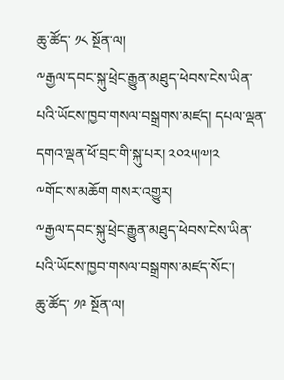ཆུ་ཚོད་ ༡༨ སྔོན་ལ།
༸རྒྱལ་དབང་སྐུ་ཕྲེང་རྒྱུན་མཐུད་ཕེབས་ངེས་ཡིན་པའི་ཡོངས་ཁྱབ་གསལ་བསྒྲགས་མཛད། དཔལ་ལྡན་དགའ་ལྡན་ཕོ་བྲང་གི་སྐུ་པར། ༢༠༢༥།༧།༢
༸གོང་ས་མཆོག གསར་འགྱུར།
༸རྒྱལ་དབང་སྐུ་ཕྲེང་རྒྱུན་མཐུད་ཕེབས་ངེས་ཡིན་པའི་ཡོངས་ཁྱབ་གསལ་བསྒྲགས་མཛད་སོང་།
ཆུ་ཚོད་ ༡༩ སྔོན་ལ།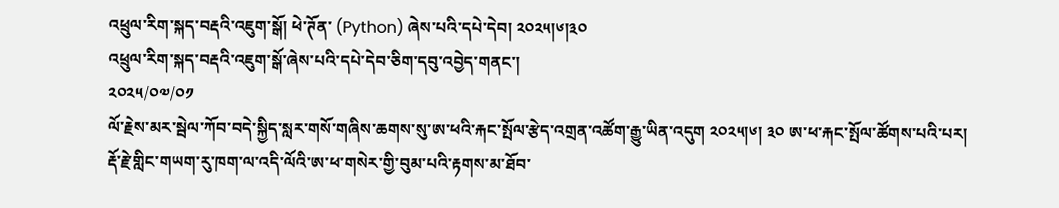འཕྲུལ་རིག་སྐད་བརྡའི་འཇུག་སྒོ། ཕེ་ཊོན་ (Python) ཞེས་པའི་དཔེ་དེབ། ༢༠༢༥།༦།༣༠
འཕྲུལ་རིག་སྐད་བརྡའི་འཇུག་སྒོ་ཞེས་པའི་དཔེ་དེབ་ཅིག་དབུ་འབྱེད་གནང་།
༢༠༢༥/༠༧/༠༡
ལོ་རྗེས་མར་སྦེལ་ཀོབ་བདེ་སྐྱིད་སླར་གསོ་གཞིས་ཆགས་སུ་ཨ་ཕའི་རྐང་སྤོལ་རྩེད་འགྲན་འཚོག་རྒྱུ་ཡིན་འདུག ༢༠༢༥།༦། ༣༠ ཨ་ཕ་རྐང་སྤོལ་ཚོགས་པའི་པར།
རྡོ་རྗེ་གླིང་གཡག་རུ་ཁག་ལ་འདི་ལོའི་ཨ་ཕ་གསེར་གྱི་བུམ་པའི་རྟགས་མ་ཐོབ་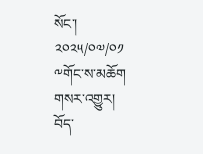སོང་།
༢༠༢༥/༠༧/༠༡
༸གོང་ས་མཆོག གསར་འགྱུར།
བོད་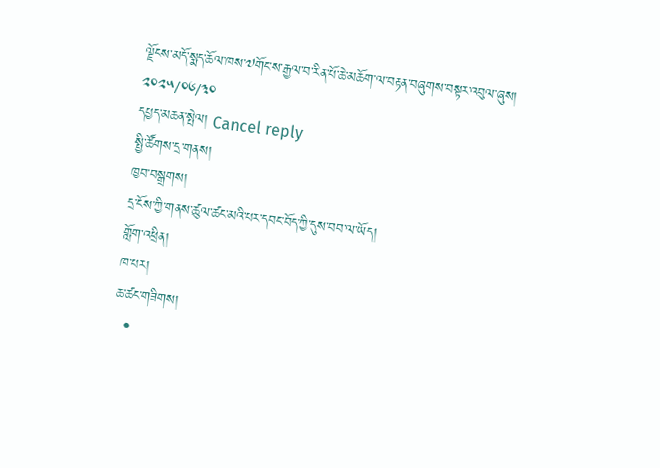ལྗོངས་མདོ་སྨད་ཆོལ་ཁས་༧གོང་ས་རྒྱལ་བ་རིན་པོ་ཆེ་མཆོག་ལ་བརྟན་བཞུགས་བསྟར་འབུལ་ཞུས།
༢༠༢༥/༠༦/༣༠
དཔྱད་མཆན་སྤེལ། Cancel reply
སྤྱི་ཚོགས་དྲ་གནས།
ཁྱབ་བསྒྲགས།
དྲ་ངོས་ཀྱི་གནས་ཚུལ་ཚང་མའི་པར་དབང་བོད་ཀྱི་དུས་བབ་ལ་ཡོད།
གློག་འཕྲིན།
ཁ་པར།
ཆ་ཚང་གཟིགས།
  •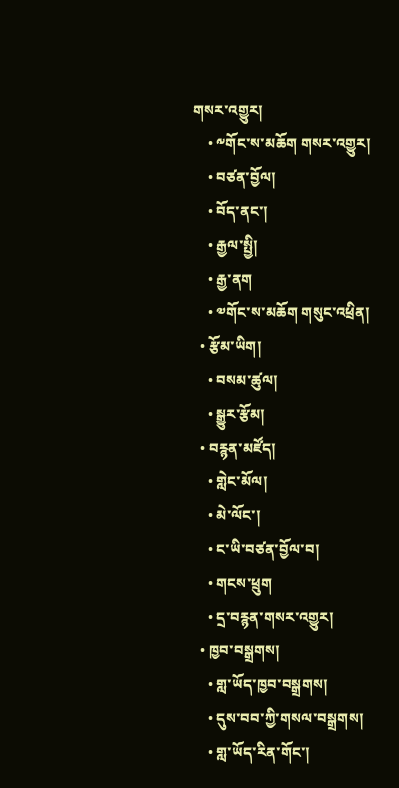གསར་འགྱུར།
    • ༸གོང་ས་མཆོག གསར་འགྱུར།
    • བཙན་བྱོལ།
    • བོད་ནང་།
    • རྒྱལ་སྤྱི།
    • རྒྱ་ནག
    • ༧གོང་ས་མཆོག གསུང་འཕྲིན།
  • རྩོམ་ཡིག།
    • བསམ་ཚུལ།
    • སྒྱུར་རྩོམ།
  • བརྙན་མཛོད།
    • གླེང་མོལ།
    • མེ་ལོང་།
    • ང་ཡི་བཙན་བྱོལ་བ།
    • གངས་ཕྲུག
    • དྲ་བརྙན་གསར་འགྱུར།
  • ཁྱབ་བསྒྲགས།
    • གླ་ཡོད་ཁྱབ་བསྒྲགས།
    • དུས་བབ་ཀྱི་གསལ་བསྒྲགས།
    • གླ་ཡོད་རིན་གོང་།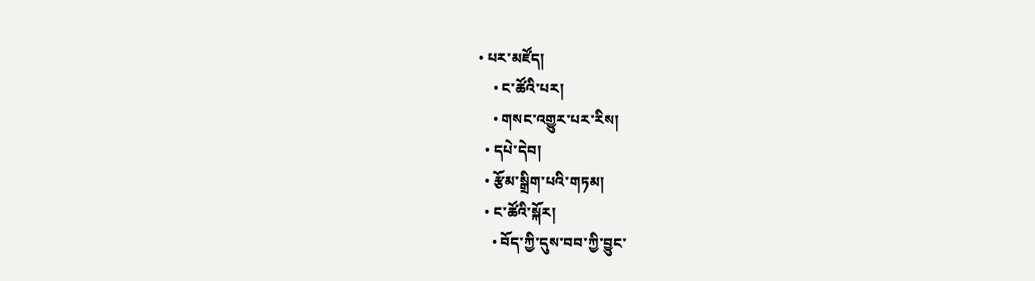• པར་མཛོད།
    • ང་ཚོའི་པར།
    • གསང་འགྱུར་པར་རིས།
  • དཔེ་དེབ།
  • རྩོམ་སྒྲིག་པའི་གཏམ།
  • ང་ཚོའི་སྐོར།
    • བོད་ཀྱི་དུས་བབ་ཀྱི་བྱུང་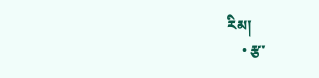རིམ།
    • རྩ་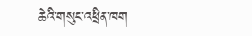ཆེའི་གསུང་འཕྲིན་ཁག